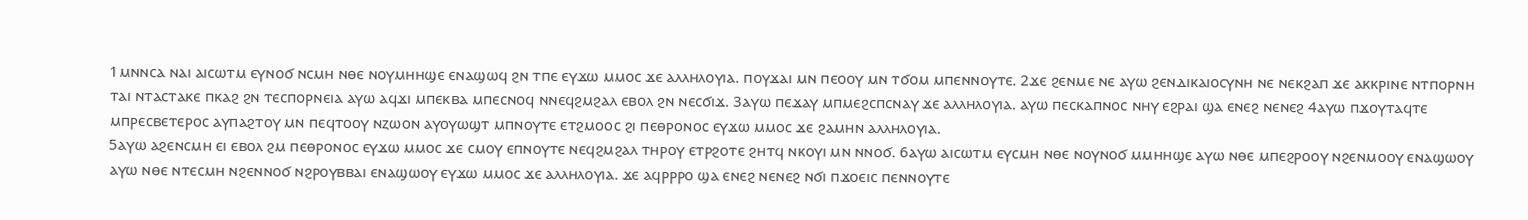1ⲙⲛⲛⲥⲁ ⲛⲁⲓ ⲁⲓⲥⲱⲧⲙ ⲉⲩⲛⲟϭ ⲛⲥⲙⲏ ⲛⲑⲉ ⲛⲟⲩⲙⲏⲏϣⲉ ⲉⲛⲁϣⲱϥ ϩⲛ ⲧⲡⲉ ⲉⲩϫⲱ ⲙⲙⲟⲥ ϫⲉ ⲁⲗⲗⲏⲗⲟⲩⲓⲁ. ⲡⲟⲩϫⲁⲓ ⲙⲛ ⲡⲉⲟⲟⲩ ⲙⲛ ⲧϭⲟⲙ ⲙⲡⲉⲛⲛⲟⲩⲧⲉ. 2ϫⲉ ϩⲉⲛⲙⲉ ⲛⲉ ⲁⲩⲱ ϩⲉⲛⲇⲓⲕⲁⲓⲟⲥⲩⲛⲏ ⲛⲉ ⲛⲉⲕϩⲁⲡ ϫⲉ ⲁⲕⲕⲣⲓⲛⲉ ⲛⲧⲡⲟⲣⲛⲏ ⲧⲁⲓ ⲛⲧⲁⲥⲧⲁⲕⲉ ⲡⲕⲁϩ ϩⲛ ⲧⲉⲥⲡⲟⲣⲛⲉⲓⲁ ⲁⲩⲱ ⲁϥϫⲓ ⲙⲡⲉⲕⲃⲁ ⲙⲡⲉⲥⲛⲟϥ ⲛⲛⲉϥϩⲙϩⲁⲗ ⲉⲃⲟⲗ ϩⲛ ⲛⲉⲥϭⲓϫ. 3ⲁⲩⲱ ⲡⲉϫⲁⲩ ⲙⲡⲙⲉϩⲥⲡⲥⲛⲁⲩ ϫⲉ ⲁⲗⲗⲏⲗⲟⲩⲓⲁ. ⲁⲩⲱ ⲡⲉⲥⲕⲁⲡⲛⲟⲥ ⲛⲏⲩ ⲉϩⲣⲁⲓ ϣⲁ ⲉⲛⲉϩ ⲛⲉⲛⲉϩ 4ⲁⲩⲱ ⲡϫⲟⲩⲧⲁϥⲧⲉ ⲙⲡⲣⲉⲥⲃⲉⲧⲉⲣⲟⲥ ⲁⲩⲡⲁϩⲧⲟⲩ ⲙⲛ ⲡⲉϥⲧⲟⲟⲩ ⲛⲍⲱⲟⲛ ⲁⲩⲟⲩⲱϣⲧ ⲙⲡⲛⲟⲩⲧⲉ ⲉⲧϩⲙⲟⲟⲥ ϩⲓ ⲡⲉⲑⲣⲟⲛⲟⲥ ⲉⲩϫⲱ ⲙⲙⲟⲥ ϫⲉ ϩⲁⲙⲏⲛ ⲁⲗⲗⲏⲗⲟⲩⲓⲁ.
5ⲁⲩⲱ ⲁϩⲉⲛⲥⲙⲏ ⲉⲓ ⲉⲃⲟⲗ ϩⲙ ⲡⲉⲑⲣⲟⲛⲟⲥ ⲉⲩϫⲱ ⲙⲙⲟⲥ ϫⲉ ⲥⲙⲟⲩ ⲉⲡⲛⲟⲩⲧⲉ ⲛⲉϥϩⲙϩⲁⲗ ⲧⲏⲣⲟⲩ ⲉⲧⲣϩⲟⲧⲉ ϩⲏⲧϥ ⲛⲕⲟⲩⲓ ⲙⲛ ⲛⲛⲟϭ. 6ⲁⲩⲱ ⲁⲓⲥⲱⲧⲙ ⲉⲩⲥⲙⲏ ⲛⲑⲉ ⲛⲟⲩⲛⲟϭ ⲙⲙⲏⲏϣⲉ ⲁⲩⲱ ⲛⲑⲉ ⲙⲡⲉϩⲣⲟⲟⲩ ⲛϩⲉⲛⲙⲟⲟⲩ ⲉⲛⲁϣⲱⲟⲩ ⲁⲩⲱ ⲛⲑⲉ ⲛⲧⲉⲥⲙⲏ ⲛϩⲉⲛⲛⲟϭ ⲛϩⲣⲟⲩⲃⲃⲁⲓ ⲉⲛⲁϣⲱⲟⲩ ⲉⲩϫⲱ ⲙⲙⲟⲥ ϫⲉ ⲁⲗⲗⲏⲗⲟⲩⲓⲁ. ϫⲉ ⲁϥⲣⲣⲣⲟ ϣⲁ ⲉⲛⲉϩ ⲛⲉⲛⲉϩ ⲛϭⲓ ⲡϫⲟⲉⲓⲥ ⲡⲉⲛⲛⲟⲩⲧⲉ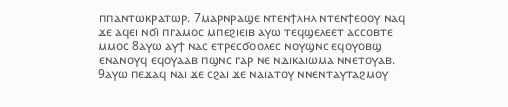ⲡⲡⲁⲛⲧⲱⲕⲣⲁⲧⲱⲣ. 7ⲙⲁⲣⲛⲣⲁϣⲉ ⲛⲧⲉⲛϯⲗⲏⲗ ⲛⲧⲉⲛϯⲉⲟⲟⲩ ⲛⲁϥ ϫⲉ ⲁϥⲉⲓ ⲛϭⲓ ⲡⲅⲁⲙⲟⲥ ⲙⲡⲉϩⲓⲉⲓⲃ ⲁⲩⲱ ⲧⲉϥϣⲉⲗⲉⲉⲧ ⲁⲥⲥⲟⲃⲧⲉ ⲙⲙⲟⲥ 8ⲁⲩⲱ ⲁⲩϯ ⲛⲁⲥ ⲉⲧⲣⲉⲥϭⲟⲟⲗⲉⲥ ⲛⲟⲩϣⲛⲥ ⲉϥⲟⲩⲟⲃϣ ⲉⲛⲁⲛⲟⲩϥ ⲉϥⲟⲩⲁⲁⲃ ⲡϣⲛⲥ ⲅⲁⲣ ⲛⲉ ⲛⲇⲓⲕⲁⲓⲱⲙⲁ ⲛⲛⲉⲧⲟⲩⲁⲃ.
9ⲁⲩⲱ ⲡⲉϫⲁϥ ⲛⲁⲓ ϫⲉ ⲥϩⲁⲓ ϫⲉ ⲛⲁⲓⲁⲧⲟⲩ ⲛⲛⲉⲛⲧⲁⲩⲧⲁϩⲙⲟⲩ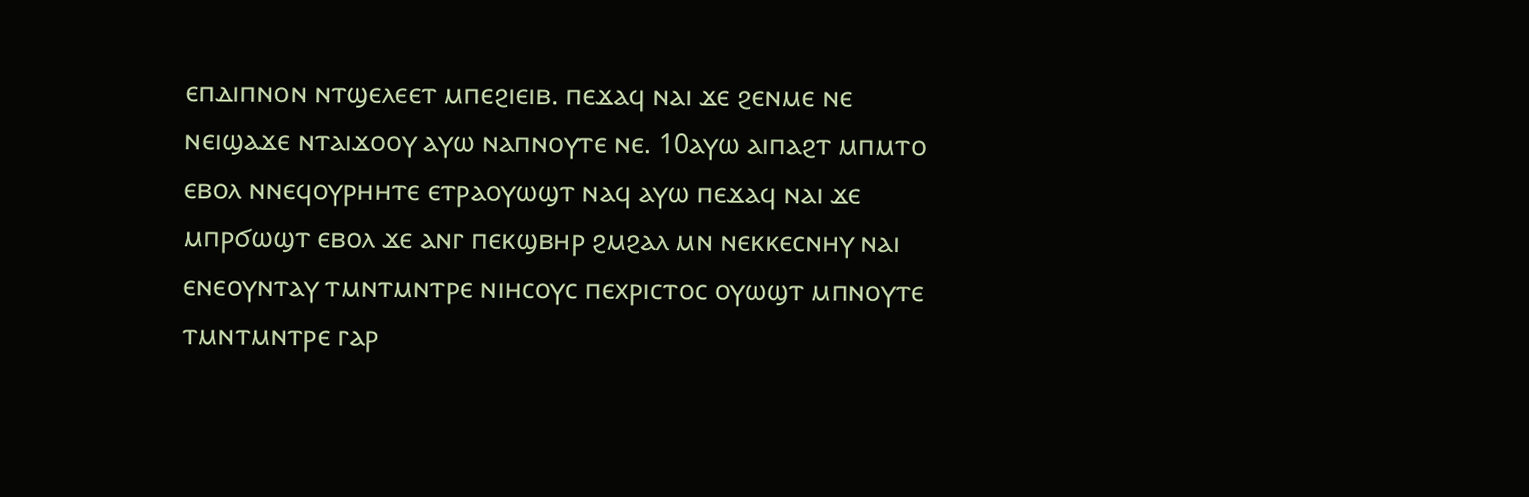ⲉⲡⲇⲓⲡⲛⲟⲛ ⲛⲧϣⲉⲗⲉⲉⲧ ⲙⲡⲉϩⲓⲉⲓⲃ. ⲡⲉϫⲁϥ ⲛⲁⲓ ϫⲉ ϩⲉⲛⲙⲉ ⲛⲉ ⲛⲉⲓϣⲁϫⲉ ⲛⲧⲁⲓϫⲟⲟⲩ ⲁⲩⲱ ⲛⲁⲡⲛⲟⲩⲧⲉ ⲛⲉ. 10ⲁⲩⲱ ⲁⲓⲡⲁϩⲧ ⲙⲡⲙⲧⲟ ⲉⲃⲟⲗ ⲛⲛⲉϥⲟⲩⲣⲏⲏⲧⲉ ⲉⲧⲣⲁⲟⲩⲱϣⲧ ⲛⲁϥ ⲁⲩⲱ ⲡⲉϫⲁϥ ⲛⲁⲓ ϫⲉ ⲙⲡⲣϭⲱϣⲧ ⲉⲃⲟⲗ ϫⲉ ⲁⲛⲅ ⲡⲉⲕϣⲃⲏⲣ ϩⲙϩⲁⲗ ⲙⲛ ⲛⲉⲕⲕⲉⲥⲛⲏⲩ ⲛⲁⲓ ⲉⲛⲉⲟⲩⲛⲧⲁⲩ ⲧⲙⲛⲧⲙⲛⲧⲣⲉ ⲛⲓⲏⲥⲟⲩⲥ ⲡⲉⲭⲣⲓⲥⲧⲟⲥ ⲟⲩⲱϣⲧ ⲙⲡⲛⲟⲩⲧⲉ ⲧⲙⲛⲧⲙⲛⲧⲣⲉ ⲅⲁⲣ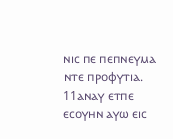ⲛⲓⲥ ⲡⲉ ⲡⲉⲡⲛⲉⲩⲙⲁ ⲛⲧⲉ ⲡⲣⲟⲫⲩⲧⲓⲁ.
11ⲁⲛⲁⲩ ⲉⲧⲡⲉ ⲉⲥⲟⲩⲏⲛ ⲁⲩⲱ ⲉⲓⲥ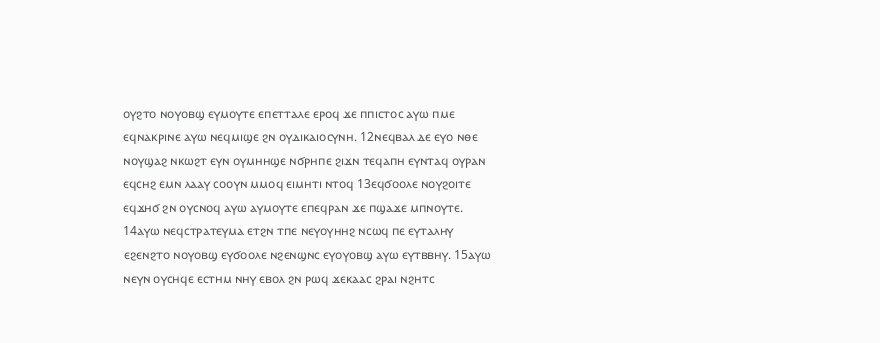ⲟⲩϩⲧⲟ ⲛⲟⲩⲟⲃϣ ⲉⲩⲙⲟⲩⲧⲉ ⲉⲡⲉⲧⲧⲁⲗⲉ ⲉⲣⲟϥ ϫⲉ ⲡⲡⲓⲥⲧⲟⲥ ⲁⲩⲱ ⲡⲙⲉ ⲉϥⲛⲁⲕⲣⲓⲛⲉ ⲁⲩⲱ ⲛⲉϥⲙⲓϣⲉ ϩⲛ ⲟⲩⲇⲓⲕⲁⲓⲟⲥⲩⲛⲏ. 12ⲛⲉϥⲃⲁⲗ ⲇⲉ ⲉⲩⲟ ⲛⲑⲉ ⲛⲟⲩϣⲁϩ ⲛⲕⲱϩⲧ ⲉⲩⲛ ⲟⲩⲙⲏⲏϣⲉ ⲛϭⲣⲏⲡⲉ ϩⲓϫⲛ ⲧⲉϥⲁⲡⲏ ⲉⲩⲛⲧⲁϥ ⲟⲩⲣⲁⲛ ⲉϥⲥⲏϩ ⲉⲙⲛ ⲗⲁⲁⲩ ⲥⲟⲟⲩⲛ ⲙⲙⲟϥ ⲉⲓⲙⲏⲧⲓ ⲛⲧⲟϥ 13ⲉϥϭⲟⲟⲗⲉ ⲛⲟⲩϩⲟⲓⲧⲉ ⲉϥϫⲏϭ ϩⲛ ⲟⲩⲥⲛⲟϥ ⲁⲩⲱ ⲁⲩⲙⲟⲩⲧⲉ ⲉⲡⲉϥⲣⲁⲛ ϫⲉ ⲡϣⲁϫⲉ ⲙⲡⲛⲟⲩⲧⲉ. 14ⲁⲩⲱ ⲛⲉϥⲥⲧⲣⲁⲧⲉⲩⲙⲁ ⲉⲧϩⲛ ⲧⲡⲉ ⲛⲉⲩⲟⲩⲏⲏϩ ⲛⲥⲱϥ ⲡⲉ ⲉⲩⲧⲁⲗⲏⲩ ⲉϩⲉⲛϩⲧⲟ ⲛⲟⲩⲟⲃϣ ⲉⲩϭⲟⲟⲗⲉ ⲛϩⲉⲛϣⲛⲥ ⲉⲩⲟⲩⲟⲃϣ ⲁⲩⲱ ⲉⲩⲧⲃⲃⲏⲩ. 15ⲁⲩⲱ ⲛⲉⲩⲛ ⲟⲩⲥⲏϥⲉ ⲉⲥⲧⲏⲙ ⲛⲏⲩ ⲉⲃⲟⲗ ϩⲛ ⲣⲱϥ ϫⲉⲕⲁⲁⲥ ϩⲣⲁⲓ ⲛϩⲏⲧⲥ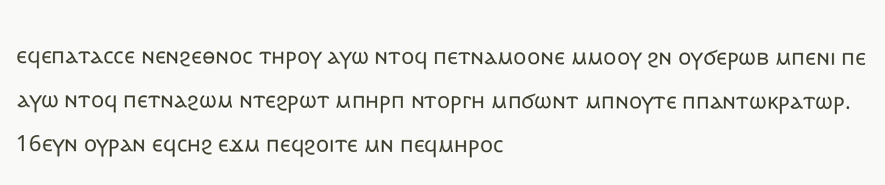ⲉϥⲉⲡⲁⲧⲁⲥⲥⲉ ⲛⲉⲛϩⲉⲑⲛⲟⲥ ⲧⲏⲣⲟⲩ ⲁⲩⲱ ⲛⲧⲟϥ ⲡⲉⲧⲛⲁⲙⲟⲟⲛⲉ ⲙⲙⲟⲟⲩ ϩⲛ ⲟⲩϭⲉⲣⲱⲃ ⲙⲡⲉⲛⲓ ⲡⲉ ⲁⲩⲱ ⲛⲧⲟϥ ⲡⲉⲧⲛⲁϩⲱⲙ ⲛⲧⲉϩⲣⲱⲧ ⲙⲡⲏⲣⲡ ⲛⲧⲟⲣⲅⲏ ⲙⲡϭⲱⲛⲧ ⲙⲡⲛⲟⲩⲧⲉ ⲡⲡⲁⲛⲧⲱⲕⲣⲁⲧⲱⲣ. 16ⲉⲩⲛ ⲟⲩⲣⲁⲛ ⲉϥⲥⲏϩ ⲉϫⲙ ⲡⲉϥϩⲟⲓⲧⲉ ⲙⲛ ⲡⲉϥⲙⲏⲣⲟⲥ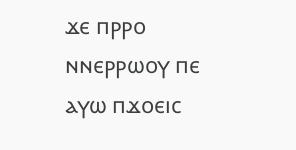ϫⲉ ⲡⲣⲣⲟ ⲛⲛⲉⲣⲣⲱⲟⲩ ⲡⲉ ⲁⲩⲱ ⲡϫⲟⲉⲓⲥ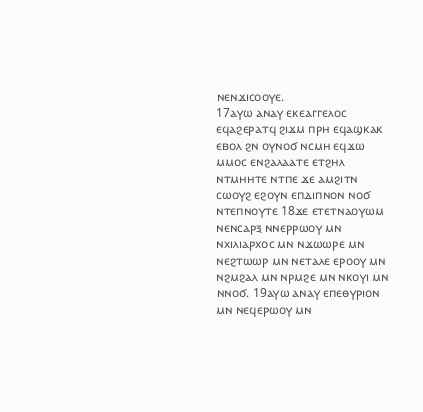ⲛⲉⲛϫⲓⲥⲟⲟⲩⲉ.
17ⲁⲩⲱ ⲁⲛⲁⲩ ⲉⲕⲉⲁⲅⲅⲉⲗⲟⲥ ⲉϥⲁϩⲉⲣⲁⲧϥ ϩⲓϫⲙ ⲡⲣⲏ ⲉϥⲁϣⲕⲁⲕ ⲉⲃⲟⲗ ϩⲛ ⲟⲩⲛⲟϭ ⲛⲥⲙⲏ ⲉϥϫⲱ ⲙⲙⲟⲥ ⲉⲛϩⲁⲗⲁⲁⲧⲉ ⲉⲧϩⲏⲗ ⲛⲧⲙⲏⲏⲧⲉ ⲛⲧⲡⲉ ϫⲉ ⲁⲙϩⲓⲧⲛ ⲥⲱⲟⲩϩ ⲉϩⲟⲩⲛ ⲉⲡⲇⲓⲡⲛⲟⲛ ⲛⲟϭ ⲛⲧⲉⲡⲛⲟⲩⲧⲉ 18ϫⲉ ⲉⲧⲉⲧⲛⲁⲟⲩⲱⲙ ⲛⲉⲛⲥⲁⲣⲝ ⲛⲛⲉⲣⲣⲱⲟⲩ ⲙⲛ ⲛⲭⲓⲗⲓⲁⲣⲭⲟⲥ ⲙⲛ ⲛϫⲱⲱⲣⲉ ⲙⲛ ⲛⲉϩⲧⲱⲱⲣ ⲙⲛ ⲛⲉⲧⲁⲗⲉ ⲉⲣⲟⲟⲩ ⲙⲛ ⲛϩⲙϩⲁⲗ ⲙⲛ ⲛⲣⲙϩⲉ ⲙⲛ ⲛⲕⲟⲩⲓ ⲙⲛ ⲛⲛⲟϭ. 19ⲁⲩⲱ ⲁⲛⲁⲩ ⲉⲡⲉⲑⲩⲣⲓⲟⲛ ⲙⲛ ⲛⲉϥⲉⲣⲱⲟⲩ ⲙⲛ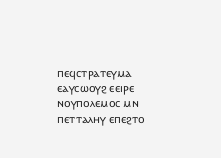ⲡⲉϥⲥⲧⲣⲁⲧⲉⲩⲙⲁ ⲉⲁⲩⲥⲱⲟⲩϩ ⲉⲉⲓⲣⲉ ⲛⲟⲩⲡⲟⲗⲉⲙⲟⲥ ⲙⲛ ⲡⲉⲧⲧⲁⲗⲏⲩ ⲉⲡⲉϩⲧⲟ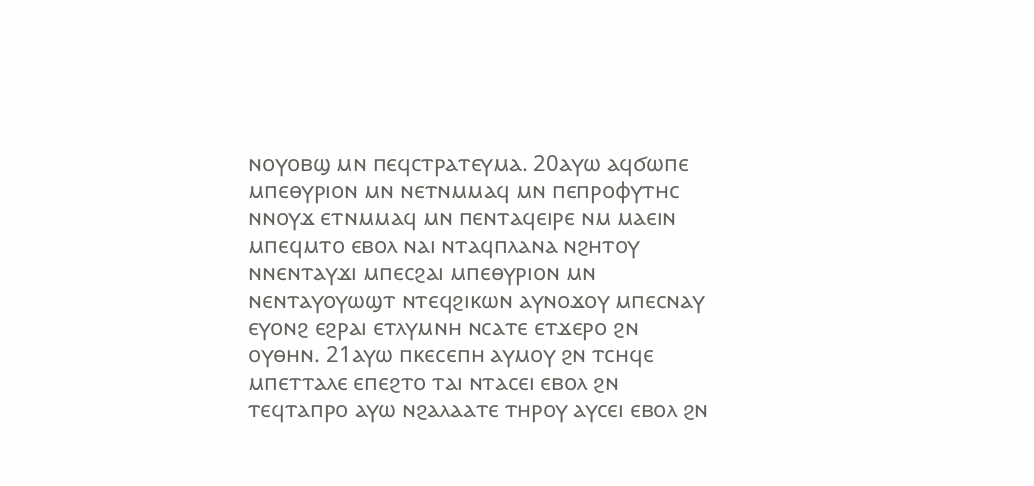ⲛⲟⲩⲟⲃϣ ⲙⲛ ⲡⲉϥⲥⲧⲣⲁⲧⲉⲩⲙⲁ. 20ⲁⲩⲱ ⲁϥϭⲱⲡⲉ ⲙⲡⲉⲑⲩⲣⲓⲟⲛ ⲙⲛ ⲛⲉⲧⲛⲙⲙⲁϥ ⲙⲛ ⲡⲉⲡⲣⲟⲫⲩⲧⲏⲥ ⲛⲛⲟⲩϫ ⲉⲧⲛⲙⲙⲁϥ ⲙⲛ ⲡⲉⲛⲧⲁϥⲉⲓⲣⲉ ⲛⲙ ⲙⲁⲉⲓⲛ ⲙⲡⲉϥⲙⲧⲟ ⲉⲃⲟⲗ ⲛⲁⲓ ⲛⲧⲁϥⲡⲗⲁⲛⲁ ⲛϩⲏⲧⲟⲩ ⲛⲛⲉⲛⲧⲁⲩϫⲓ ⲙⲡⲉⲥϩⲁⲓ ⲙⲡⲉⲑⲩⲣⲓⲟⲛ ⲙⲛ ⲛⲉⲛⲧⲁⲩⲟⲩⲱϣⲧ ⲛⲧⲉϥϩⲓⲕⲱⲛ ⲁⲩⲛⲟϫⲟⲩ ⲙⲡⲉⲥⲛⲁⲩ ⲉⲩⲟⲛϩ ⲉϩⲣⲁⲓ ⲉⲧⲗⲩⲙⲛⲏ ⲛⲥⲁⲧⲉ ⲉⲧϫⲉⲣⲟ ϩⲛ ⲟⲩⲑⲏⲛ. 21ⲁⲩⲱ ⲡⲕⲉⲥⲉⲡⲏ ⲁⲩⲙⲟⲩ ϩⲛ ⲧⲥⲏϥⲉ ⲙⲡⲉⲧⲧⲁⲗⲉ ⲉⲡⲉϩⲧⲟ ⲧⲁⲓ ⲛⲧⲁⲥⲉⲓ ⲉⲃⲟⲗ ϩⲛ ⲧⲉϥⲧⲁⲡⲣⲟ ⲁⲩⲱ ⲛϩⲁⲗⲁⲁⲧⲉ ⲧⲏⲣⲟⲩ ⲁⲩⲥⲉⲓ ⲉⲃⲟⲗ ϩⲛ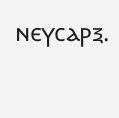ⲛⲉⲩⲥⲁⲣⲝ.